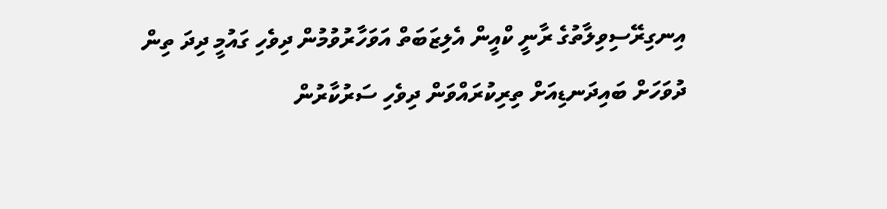އިނގިރޭސިވިލާތުގެ ރާނީ ކްއީން އެލިޒަބަތް އަވަހާރުވުމުން ދިވެހި ގައުމީ ދިދަ ތިން ދުވަހަށް ބައިދަނޑިއަށް ތިރިކުރައްވަން ދިވެހި ސަރުކާރުން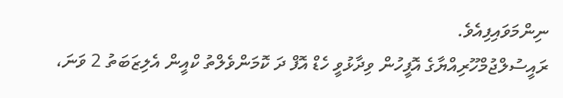ނިންމަވައިފިއެވެ.
ރައީސުލްޖުމްހޫރިއްޔާގެ އޮފީހުން ވިދާޅުވީ ހެޑް އޮފް ދަ ކޮމަންވެލްތު ކްއީން އެލިޒަބަތު 2 ވަނަ،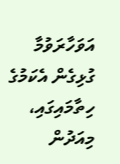އަވަހާރަވުމާ ގުޅިގެން އެކަމުގެ ހިތާމައިގައި، މިއަދުން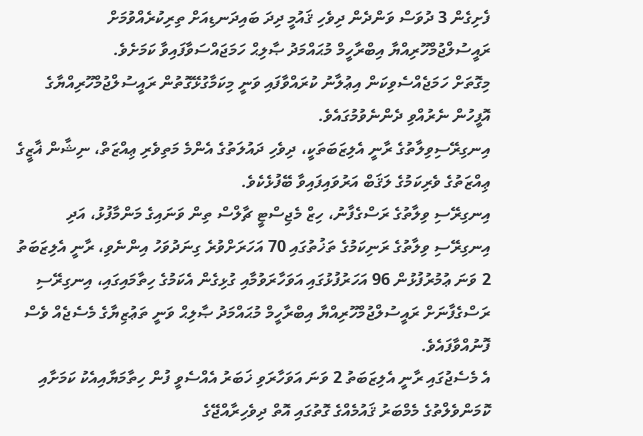ފެށިގެން 3 ދުވަސް ވަންދެން ދިވެހި ޤައުމީ ދިދަ ބައިދަނޑިއަށް ތިރިކުރެއްވުމަށް ރައީސުލްޖުމްހޫރިއްޔާ އިބްރާހީމް މުޙައްމަދު ޞާލިޙް ހަމަޖައްސަވާފައިވާ ކަމަށެވެ.
މިގޮތަށް ހަމަޖެއްސެވިކަން އިޢުލާނު ކުރައްވާފައި ވަނީ މިކަމާގުޅޭގޮތުން ރައީސުލްޖުމްހޫރިއްޔާގެ އޮފީހުން ނެރުއްވި ދެންނެވުމުގައެވެ.
އިނގިރޭސިވިލާތުގެ ރާނީ އެލިޒަބަތަކީ، ދިވެހި ދައުލަތުގެ އެންމެ މަތިވެރި ޢިއްޒަތް، ނިޝާން ޣާޒީގެ ޢިއްޒަތުގެ ވެރިކަމުގެ ލަޤަބް އަރުވައިފައިވާ ބޭފުޅެކެވެ.
އިނގިރޭސި ވިލާތުގެ ރަސްގެފާނު، ހިޒް މެޖިސްޓީ ޗާލްސް ތިން ވަނައިގެ މަންމާފުޅު، އަދި އިނގިރޭސި ވިލާތުގެ ރަނިކަމުގެ ތަޚުތުގައި 70 އަހަރަށްވުރެ ގިނަދުވަހު އިންނެވި، ރާނީ އެލިޒަބަތު 2 ވަނަ ޢުމުރުފުޅުން 96 އަހަރުފުޅުގައި އަވަހާރަވުމާއި ގުޅިގެން އެކަމުގެ ހިތާމައިގައި، އިނގިރޭސި ރަސްގެފާނަށް ރައީސުލްޖުމްހޫރިއްޔާ އިބްރާހީމް މުޙައްމަދު ޞާލިޙް ވަނީ ތަޢުޒިޔާގެ މެސެޖެއް ވެސް ފޮނުއްވާފައެވެ.
އެ މެސެޖުގައި ރާނީ އެލިޒަބަތު 2 ވަނަ އަވަހާރަވި ޚަބަރު އެއްސެވީ ފުން ހިތާމަޔާއިއެކު ކަމަށާއި ކޮމަންވެލްތުގެ މެމްބަރު ޤައުމެއްގެ ގޮތުގައި އޮތް ދިވެހިރާއްޖޭގެ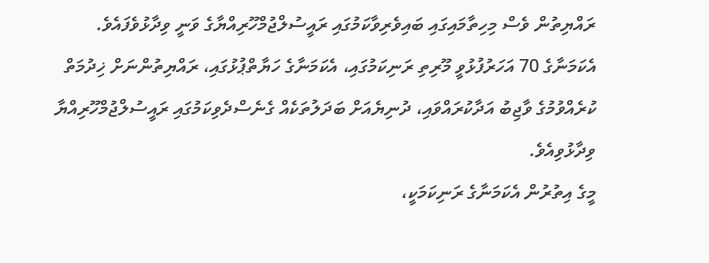ރައްޔިތުން ވެސް މިހިތާމައިގައި ބައިވެރިވާކަމުގައި ރައީސުލްޖުމްހޫރިއްޔާގެ ވަނީ ވިދާޅުވެފައެވެ.
އެކަމަނާގެ 70 އަހަރުފުޅުވީ މޫރިތި ރަނިކަމުގައި، އެކަމަނާގެ ހަޔާތްޕުޅުގައި، ރައްޔިތުންނަށް ޚިދުމަތް ކުރެއްވުމުގެ ވާޖިބު އަދާކުރައްވައި، ދުނިޔެއަށް ބަދަލުތަކެއް ގެނެސްދެވިކަމުގައި ރައީސުލްޖުމްހޫރިއްޔާ ވިދާޅުވިއެވެ.
މީގެ އިތުރުން އެކަމަނާގެ ރަނިކަމަކީ،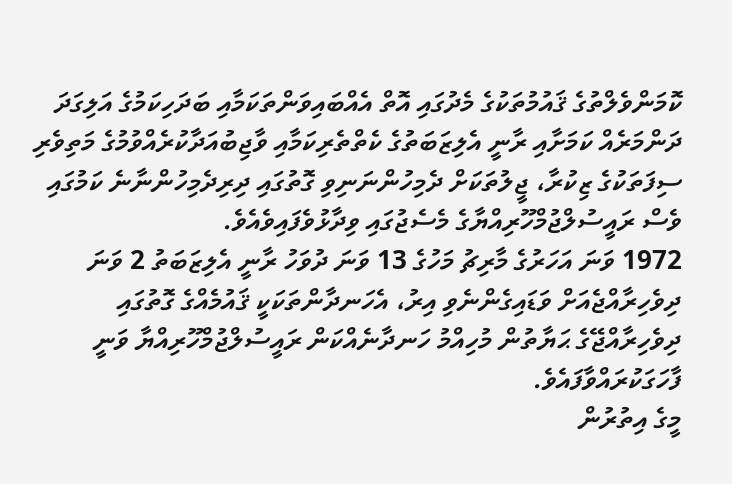ކޮމަންވެލްތުގެ ޤައުމުތަކުގެ މެދުގައި އޮތް އެއްބައިވަންތަކަމާއި ބަދަހިކަމުގެ އަލިގަދަ ދަންމަރެއް ކަމަށާއި ރާނީ އެލިޒަބަތުގެ ކެތްތެރިކަމާއި ވާޖިބުއަދާކުރެއްވުމުގެ މަތިވެރި ސިފަތަކުގެ ޒިކުރާ، ޖީލުތަކަށް ދެމިހުންނަނިވި ގޮތުގައި ދިރިދެމިހުންނާނެ ކަމުގައި ވެސް ރައީސުލްޖުމްހޫރިއްޔާގެ މެސެޖުގައި ވިދާޅުވެފައިވެއެވެ.
1972 ވަނަ އަހަރުގެ މާރިޗު މަހުގެ 13 ވަނަ ދުވަހު ރާނީ އެލިޒަބަތު 2 ވަނަ ދިވެހިރާއްޖެއަށް ވަޑައިގެންނެވި އިރު، އެހަނދާންތަކަކީ ޤައުމެއްގެ ގޮތުގައި ދިވެހިރާއްޖޭގެ ޙަޔާތުން މުހިއްމު ހަނދާނެއްކަން ރައީސުލްޖުމްހޫރިއްޔާ ވަނީ ފާހަގަކުރައްވާފައެވެ.
މީގެ އިތުރުން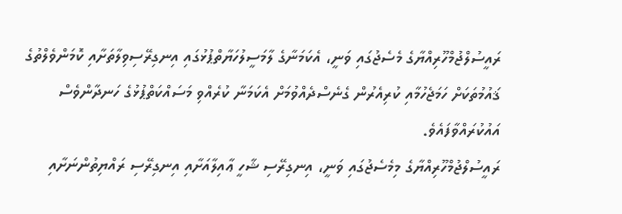ރައީސުލްޖުމްހޫރިއްޔާގެ މެސެޖުގައި ވަނީ، އެކަމަނާގެ ލާމަސީލުހަޔާތްޕުޅުގައި އިނގިރޭސިވިލާތަށާއި ކޮމަންވެލްތުގެ ޤައުމުތަކަށް ހަމަޖެހުމާއި ކުރިއެރުން ގެނެސްދެއްވުމަށް އެކަމަނާ ކުރެއްވި މަސައްކަތްޕުޅުގެ ހަނދާންވެސް އައުކުރައްވާފައެވެ.
ރައީސުލްޖުމްހޫރިއްޔާގެ މިމެސެޖުގައި ވަނީ، އިނގިރޭސި ޝާހީ ޢާއިލާއަށާއި އިނގިރޭސި ރައްޔިތުންނަށާއި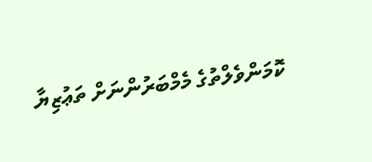ކޮމަންވެލްތުގެ މެމްބަރުންނަށް ތަޢުޒިޔާ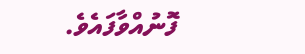ފޮނުއްވާފައެވެ.